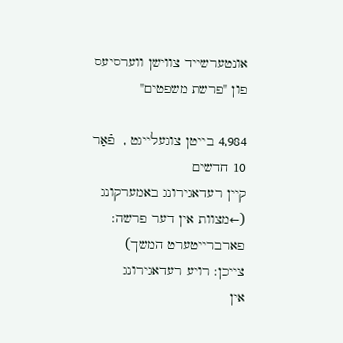אונטערשייד צווישן ווערסיעס פון "פרשת משפטים"

4,984 בייטן צוגעלייגט ,  פֿאַר 10 חדשים
קיין רעדאגירונג באמערקונג
(←מצוות אין דער פרשה: פארברייטערט המשך)
צייכן: רויע רעדאגירונג
אין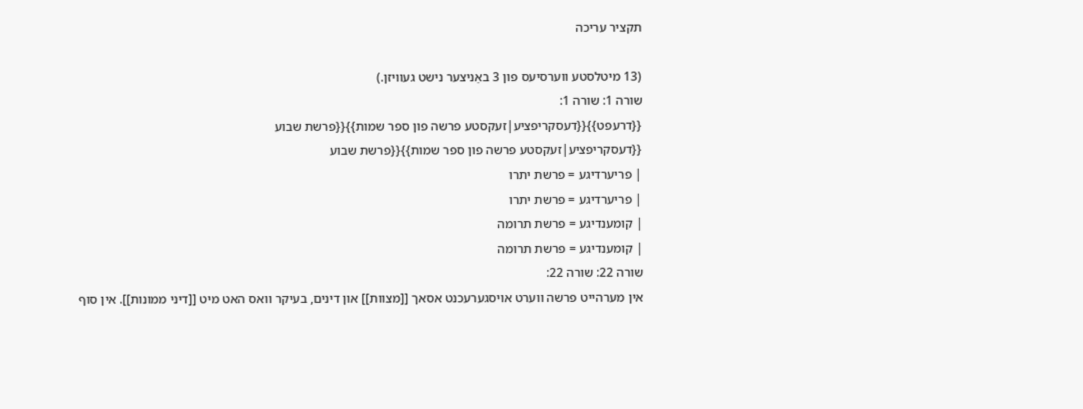תקציר עריכה

(13 מיטלסטע ווערסיעס פון 3 באַניצער נישט געוויזן.)
שורה 1: שורה 1:
{{דרעפט}}{{דעסקריפציע|זעקסטע פרשה פון ספר שמות}}{{פרשת שבוע
{{דעסקריפציע|זעקסטע פרשה פון ספר שמות}}{{פרשת שבוע
| פריערדיגע = פרשת יתרו
| פריערדיגע = פרשת יתרו
| קומענדיגע = פרשת תרומה
| קומענדיגע = פרשת תרומה
שורה 22: שורה 22:
אין מערהייט פרשה ווערט אויסגערעכנט אסאך [[מצוות]] און דינים, בעיקר וואס האט מיט [[דיני ממונות]]. אין סוף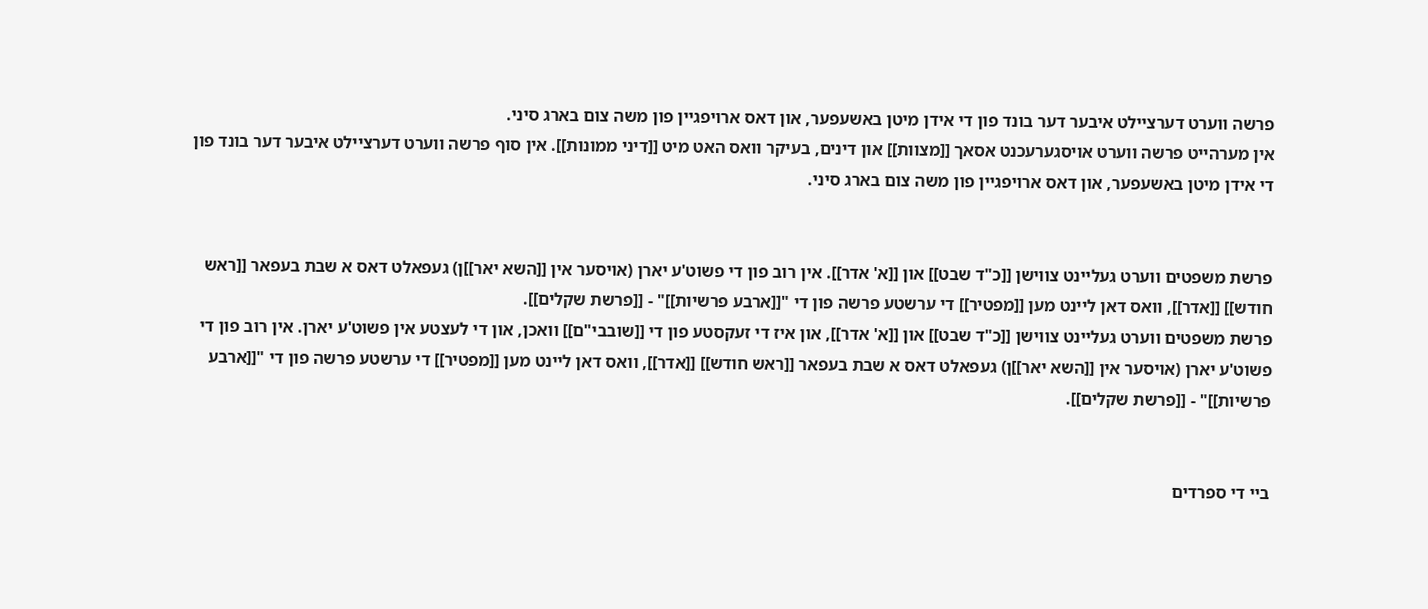פרשה ווערט דערציילט איבער דער בונד פון די אידן מיטן באשעפער, און דאס ארויפגיין פון משה צום בארג סיני.
אין מערהייט פרשה ווערט אויסגערעכנט אסאך [[מצוות]] און דינים, בעיקר וואס האט מיט [[דיני ממונות]]. אין סוף פרשה ווערט דערציילט איבער דער בונד פון די אידן מיטן באשעפער, און דאס ארויפגיין פון משה צום בארג סיני.


פרשת משפטים ווערט געליינט צווישן [[כ"ד שבט]] און [[א' אדר]]. אין רוב פון די פשוט'ע יארן (אויסער אין [[השא יאר]]ן) געפאלט דאס א שבת בעפאר [[ראש חודש]] [[אדר]], וואס דאן ליינט מען [[מפטיר]] די ערשטע פרשה פון די "[[ארבע פרשיות]]" - [[פרשת שקלים]].
פרשת משפטים ווערט געליינט צווישן [[כ"ד שבט]] און [[א' אדר]], און איז די זעקסטע פון די [[שובבי"ם]] וואכן, און די לעצטע אין פשוט'ע יארן. אין רוב פון די פשוט'ע יארן (אויסער אין [[השא יאר]]ן) געפאלט דאס א שבת בעפאר [[ראש חודש]] [[אדר]], וואס דאן ליינט מען [[מפטיר]] די ערשטע פרשה פון די "[[ארבע פרשיות]]" - [[פרשת שקלים]].


ביי די ספרדים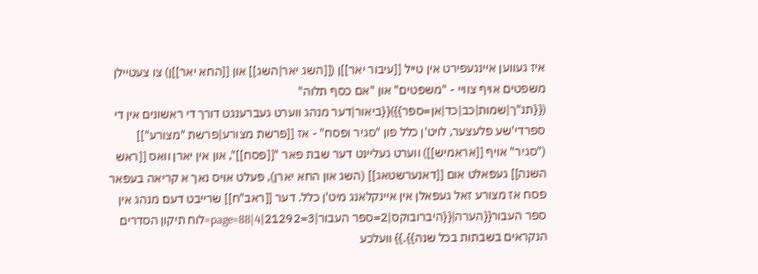איז געווען איינגעפירט אין טייל [[עיבור יאר]]ן ([[השג יאר|השג]] און [[החא יאר]]ן) צו צעטיילן משפטים אויף צוויי - "משפטים" און "אם כסף תלוה" ({{תנ"ך|שמות|כב|כד|אן=ספר}}){{ביאור|דער מנהג ווערט געברענגט דורך די ראשונים אין די ספרדי'שע פלעצער, לויט'ן כלל פון "סגיר ופסח" - אז [[פרשת מצורע|פרשת "מצורע"]] ("סגיר" אויף [[אראמיש]]) ווערט געליינט דער שבת פאר "[[פסח]]", און אין יארן וואס [[ראש השנה]] געפאלט אום [[דאנערשטאג]] (השג און החא יארן), פעלט אויס נאך א קריאה בעפאר פסח אז מצורע זאל געפאלן אין איינקלאנג מיט'ן כלל. דער [[ראב"ח]] שרייבט דעם מנהג אין ספר העבור{{הערה|{{היברובוקס|2=ספר העבור|3=21292|page=88|4=לוח תיקון הסדרים הנקראים בשבתות בכל שנה}}.}} וועלכע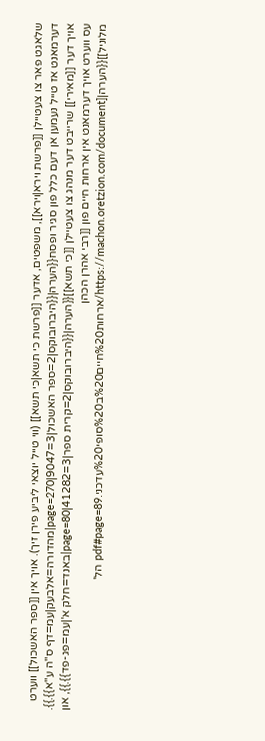שלאגט פאר צו צעטיילן [[פרשת וירא|וירא]], משפטים, אדער [[פרשת כי תשא|כי תשא]] (ווי טייל יוצאי ליביע פירן זיך). אויך אין [[ספר האשכול]] ווערט דערמאנט אז טייל נעמען אן דעם כלל פון סגיר ופסח{{הערה|{{היברובוקס|2=ספר האשכול|3=9047|page=270|מהדורה=אלבעק|עמ=דף ס"ה ע"א}}.}}. אויך דער [[מאירי]] שרייבט דער מנהג צו צעטיילן [[כי תשא]]{{הערה|{{היברובוקס|2=קרית ספר|3=41282|page=80|באנד=חלק א'|עמ=פג-פד}}.}}, און עס ווערט אויך דערמאנט אין ארחות חיים פון [[רבי אהרן הכהן מלוניל]]{{הערה|[https://machon.oretzion.com/document/ארחות%20חיים%20ב%20סופי%20עדכני.pdf#page=89 הל'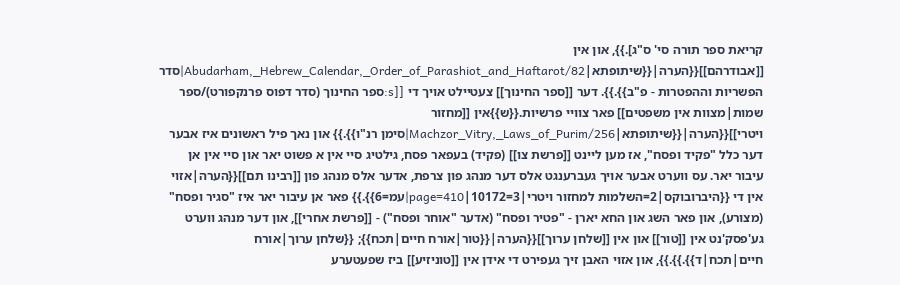קריאת ספר תורה סי' ס"ג].}}, און אין [[אבודרהם]]{{הערה|{{שיתופתא|Abudarham,_Hebrew_Calendar,_Order_of_Parashiot_and_Haftarot/82|סדר הפשריות וההפטרות - פ"ב}}.}}. דער [[ספר החינוך]] צעטיילט אויך די [[s:ספר החינוך (סדר דפוס פרנקפורט)/ספר שמות|מצוות אין משפטים]] פאר צוויי פרשיות.{{ש}}אין [[מחזור ויטרי]]{{הערה|{{שיתופתא|Machzor_Vitry,_Laws_of_Purim/256|סימן רנ"ו}}.}} און נאך פיל ראשונים איז אבער דער כלל "פקיד ופסח", אז מען ליינט [[פרשת צו]] (פקיד) בעפאר פסח, גילטיג סיי אין א פשוט יאר און סיי אין אן עיבור יאר. עס ווערט אבער אויך געברענגט אלס דער מנהג פון צרפת, אדער אלס מנהג פון [[רבינו תם]]{{הערה|אזוי אין די {{היברובוקס|2=השלמות למחזור ויטרי|3=10172|page=410|עמ=6}}.}} פאר אן עיבור יאר איז "סגיר ופסח" (מצורע), און פאר השג און החא יארן - "פטיר ופסח" (אדער "אוחר ופסח") - [[פרשת אחרי]], און דער מנהג ווערט גע'פסק'נט אין [[טור]] און אין [[שלחן ערוך]]{{הערה|{{טור|אורח חיים|תכח}}; {{שלחן ערוך|אורח חיים|תכח|ד}}.}}.}}, און אזוי האבן זיך געפירט די אידן אין [[טוניזיע]] ביז שפעטערע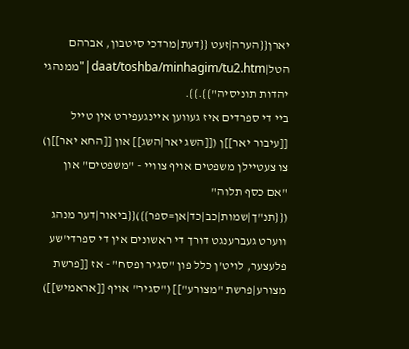יארן{{הערה|זעט {{דעת|מרדכי סיטבון, אברהם הטל|daat/toshba/minhagim/tu2.htm|"ממנהגי יהדות תוניסיה"}}.}}.
ביי די ספרדים איז געווען איינגעפירט אין טייל [[עיבור יאר]]ן ([[השג יאר|השג]] און [[החא יאר]]ן) צו צעטיילן משפטים אויף צוויי - "משפטים" און "אם כסף תלוה" ({{תנ"ך|שמות|כב|כד|אן=ספר}}){{ביאור|דער מנהג ווערט געברענגט דורך די ראשונים אין די ספרדי'שע פלעצער, לויט'ן כלל פון "סגיר ופסח" - אז [[פרשת מצורע|פרשת "מצורע"]] ("סגיר" אויף [[אראמיש]])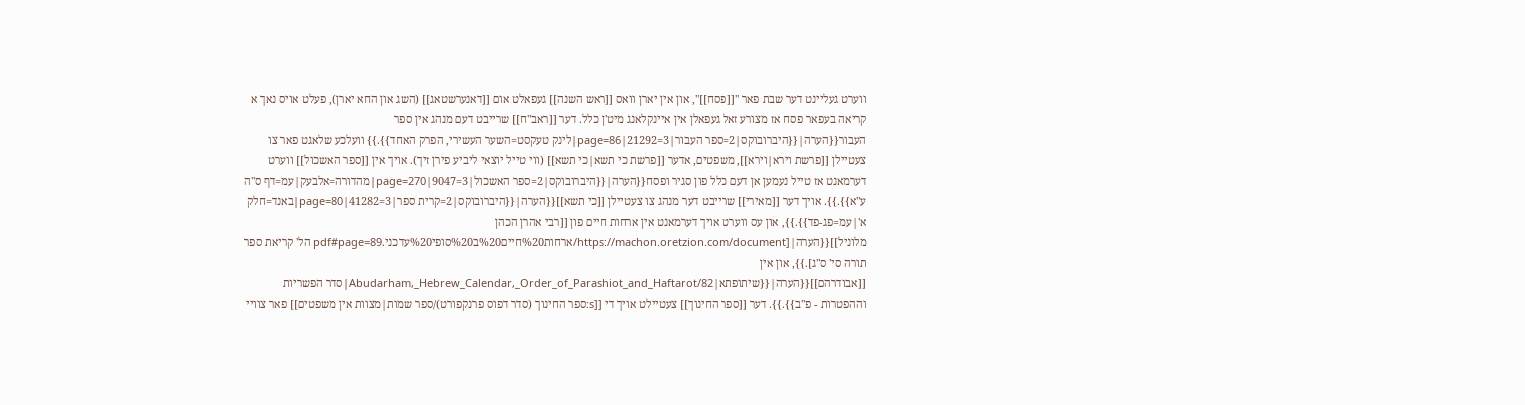ווערט געליינט דער שבת פאר "[[פסח]]", און אין יארן וואס [[ראש השנה]] געפאלט אום [[דאנערשטאג]] (השג און החא יארן), פעלט אויס נאך א קריאה בעפאר פסח אז מצורע זאל געפאלן אין איינקלאנג מיט'ן כלל. דער [[ראב"ח]] שרייבט דעם מנהג אין ספר העבור{{הערה|{{היברובוקס|2=ספר העבור|3=21292|page=86|לינק טעקסט=השער העשירי, הפרק האחד}}.}} וועלכע שלאגט פאר צו צעטיילן [[פרשת וירא|וירא]], משפטים, אדער [[פרשת כי תשא|כי תשא]] (ווי טייל יוצאי ליביע פירן זיך). אויך אין [[ספר האשכול]] ווערט דערמאנט אז טייל נעמען אן דעם כלל פון סגיר ופסח{{הערה|{{היברובוקס|2=ספר האשכול|3=9047|page=270|מהדורה=אלבעק|עמ=דף ס"ה ע"א}}.}}. אויך דער [[מאירי]] שרייבט דער מנהג צו צעטיילן [[כי תשא]]{{הערה|{{היברובוקס|2=קרית ספר|3=41282|page=80|באנד=חלק א'|עמ=פג-פד}}.}}, און עס ווערט אויך דערמאנט אין ארחות חיים פון [[רבי אהרן הכהן מלוניל]]{{הערה|[https://machon.oretzion.com/document/ארחות%20חיים%20ב%20סופי%20עדכני.pdf#page=89 הל' קריאת ספר תורה סי' ס"ג].}}, און אין [[אבודרהם]]{{הערה|{{שיתופתא|Abudarham,_Hebrew_Calendar,_Order_of_Parashiot_and_Haftarot/82|סדר הפשריות וההפטרות - פ"ב}}.}}. דער [[ספר החינוך]] צעטיילט אויך די [[s:ספר החינוך (סדר דפוס פרנקפורט)/ספר שמות|מצוות אין משפטים]] פאר צוויי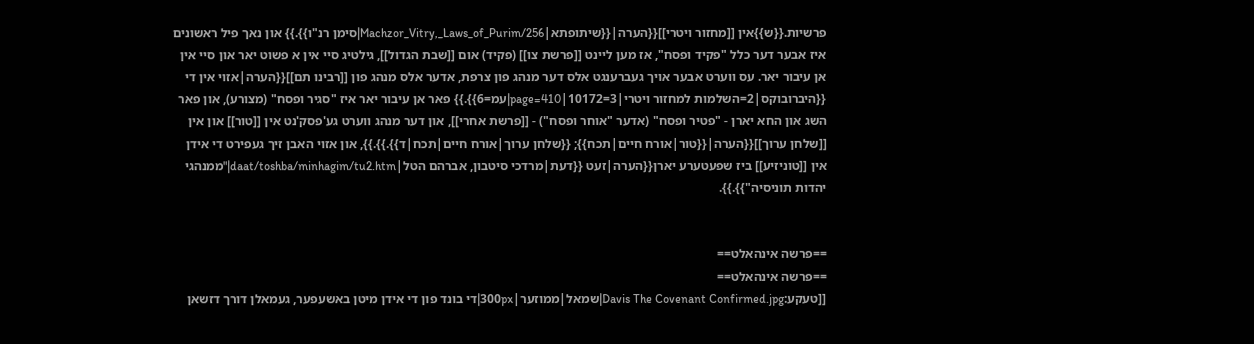פרשיות.{{ש}}אין [[מחזור ויטרי]]{{הערה|{{שיתופתא|Machzor_Vitry,_Laws_of_Purim/256|סימן רנ"ו}}.}} און נאך פיל ראשונים איז אבער דער כלל "פקיד ופסח", אז מען ליינט [[פרשת צו]] (פקיד) אום [[שבת הגדול]], גילטיג סיי אין א פשוט יאר און סיי אין אן עיבור יאר. עס ווערט אבער אויך געברענגט אלס דער מנהג פון צרפת, אדער אלס מנהג פון [[רבינו תם]]{{הערה|אזוי אין די {{היברובוקס|2=השלמות למחזור ויטרי|3=10172|page=410|עמ=6}}.}} פאר אן עיבור יאר איז "סגיר ופסח" (מצורע), און פאר השג און החא יארן - "פטיר ופסח" (אדער "אוחר ופסח") - [[פרשת אחרי]], און דער מנהג ווערט גע'פסק'נט אין [[טור]] און אין [[שלחן ערוך]]{{הערה|{{טור|אורח חיים|תכח}}; {{שלחן ערוך|אורח חיים|תכח|ד}}.}}.}}, און אזוי האבן זיך געפירט די אידן אין [[טוניזיע]] ביז שפעטערע יארן{{הערה|זעט {{דעת|מרדכי סיטבון, אברהם הטל|daat/toshba/minhagim/tu2.htm|"ממנהגי יהדות תוניסיה"}}.}}.


==פרשה אינהאלט==
==פרשה אינהאלט==
[[טעקע:Davis The Covenant Confirmed.jpg|שמאל|ממוזער|300px|די בונד פון די אידן מיטן באשעפער, געמאלן דורך דזשאן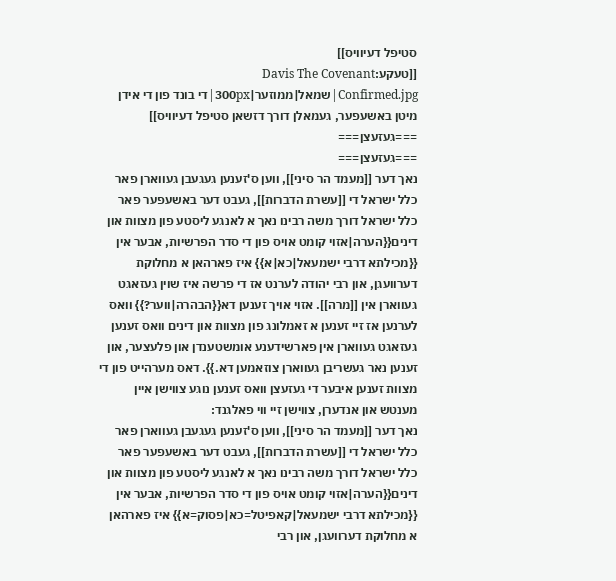סטיפל דעיוויס]]
[[טעקע:Davis The Covenant Confirmed.jpg|שמאל|ממוזער|300px|די בונד פון די אידן מיטן באשעפער, געמאלן דורך דזשאן סטיפל דעיוויס]]
===געזעצן===
===געזעצן===
נאך דער [[מעמד הר סיני]], ווען ס'זענען געגעבן געווארן פאר כלל ישראל די [[עשרת הדברות]], געבט דער באשעפער פאר כלל ישראל דורך משה רבינו נאך א לאנגע ליסטע פון מצוות און דינים{{הערה|אזוי קומט אויס פון די סדר הפרשיות, אבער אין {{מכילתא דרבי ישמעאל|כא|א}} איז פארהאן א מחלוקת דערוועגן, און רבי יהודה לערנט אז די פרשה איז שוין געזאגט געווארן אין [[מרה]]. אזוי אויך זענען דא{{הבהרה|ווער?}} וואס לערנען אז זיי זענען א זאמלונג פון מצוות און דינים וואס זענען געזאגט געווארן אין פארשידענע אומשטענדן און פלעצער, און זענען נאר געשריבן געווארן צוזאמען דא.}}. דאס מערהייט פון די מצוות זענען איבער די געזעצן וואס זענען נוגע צווישן איין מענטש און אנדערן, צווישן זיי ווי פאלגנד:
נאך דער [[מעמד הר סיני]], ווען ס'זענען געגעבן געווארן פאר כלל ישראל די [[עשרת הדברות]], געבט דער באשעפער פאר כלל ישראל דורך משה רבינו נאך א לאנגע ליסטע פון מצוות און דינים{{הערה|אזוי קומט אויס פון די סדר הפרשיות, אבער אין {{מכילתא דרבי ישמעאל|קאפיטל=כא|פסוק=א}} איז פארהאן א מחלוקת דערוועגן, און רבי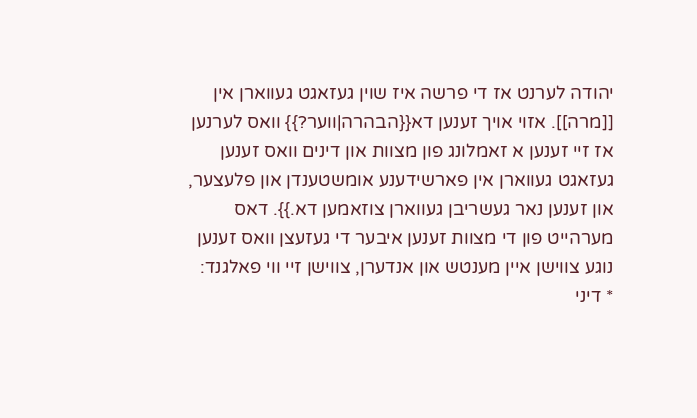יהודה לערנט אז די פרשה איז שוין געזאגט געווארן אין [[מרה]]. אזוי אויך זענען דא{{הבהרה|ווער?}} וואס לערנען אז זיי זענען א זאמלונג פון מצוות און דינים וואס זענען געזאגט געווארן אין פארשידענע אומשטענדן און פלעצער, און זענען נאר געשריבן געווארן צוזאמען דא.}}. דאס מערהייט פון די מצוות זענען איבער די געזעצן וואס זענען נוגע צווישן איין מענטש און אנדערן, צווישן זיי ווי פאלגנד:
* דיני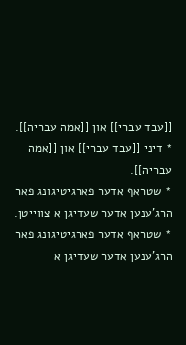[[עבד עברי]] און [[אמה עבריה]].
* דיני [[עבד עברי]] און [[אמה עבריה]].
* שטראף אדער פארגיטיגונג פאר הרג'ענען אדער שעדיגן א צווייטן.
* שטראף אדער פארגיטיגונג פאר הרג'ענען אדער שעדיגן א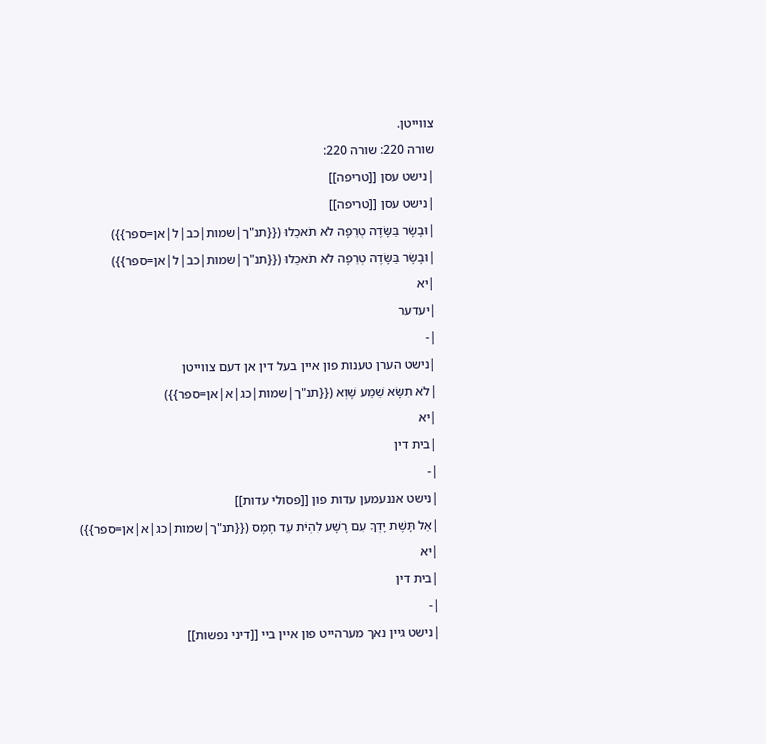צווייטן.
שורה 220: שורה 220:
|נישט עסן [[טריפה]]
|נישט עסן [[טריפה]]
|וּבָשָׂר בַּשָּׂדֶה טְרֵפָה לֹא תֹאכֵלוּ ({{תנ"ך|שמות|כב|ל|אן=ספר}})
|וּבָשָׂר בַּשָּׂדֶה טְרֵפָה לֹא תֹאכֵלוּ ({{תנ"ך|שמות|כב|ל|אן=ספר}})
|יא
|יעדער
|-
|נישט הערן טענות פון איין בעל דין אן דעם צווייטן
|לֹא תִשָּׂא שֵׁמַע שָׁוְא ({{תנ"ך|שמות|כג|א|אן=ספר}})
|יא
|בית דין
|-
|נישט אננעמען עדות פון [[פסולי עדות]]
|אַל תָּשֶׁת יָדְךָ עִם רָשָׁע לִהְיֹת עֵד חָמָס ({{תנ"ך|שמות|כג|א|אן=ספר}})
|יא
|בית דין
|-
|נישט גיין נאך מערהייט פון איין ביי [[דיני נפשות]]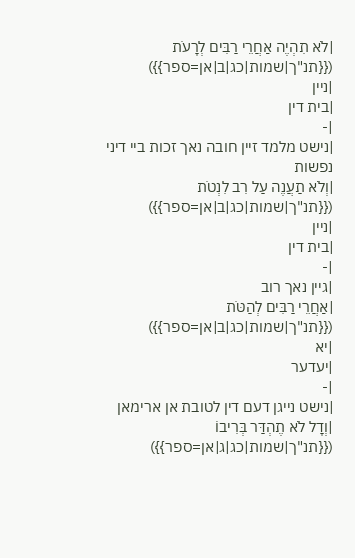|לֹא תִהְיֶה אַחֲרֵי רַבִּים לְרָעֹת ({{תנ"ך|שמות|כג|ב|אן=ספר}})
|ניין
|בית דין
|-
|נישט מלמד זיין חובה נאך זכות ביי דיני נפשות
|וְלֹא תַעֲנֶה עַל רִב לִנְטֹת ({{תנ"ך|שמות|כג|ב|אן=ספר}})
|ניין
|בית דין
|-
|גיין נאך רוב
|אַחֲרֵי רַבִּים לְהַטֹּת ({{תנ"ך|שמות|כג|ב|אן=ספר}})
|יא
|יעדער
|-
|נישט נייגן דעם דין לטובת אן ארימאן
|וְדָל לֹא תֶהְדַּר בְּרִיבוֹ ({{תנ"ך|שמות|כג|ג|אן=ספר}})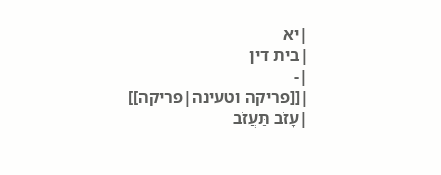|יא
|בית דין
|-
|[[פריקה וטעינה|פריקה]]
|עָזֹב תַּעֲזֹב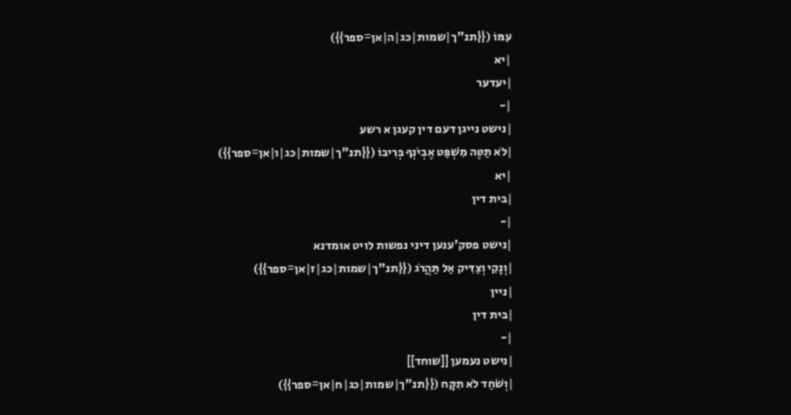עִמּוֹ ({{תנ"ך|שמות|כג|ה|אן=ספר}})
|יא
|יעדער
|-
|נישט נייגן דעם דין קעגן א רשע
|לֹא תַטֶּה מִשְׁפַּט אֶבְיֹנְךָ בְּרִיבוֹ ({{תנ"ך|שמות|כג|ו|אן=ספר}})
|יא
|בית דין
|-
|נישט פסק'ענען דיני נפשות לויט אומדנא
|וְנָקִי וְצַדִּיק אַל תַּהֲרֹג ({{תנ"ך|שמות|כג|ז|אן=ספר}})
|ניין
|בית דין
|-
|נישט נעמען [[שוחד]]
|וְשֹׁחַד לֹא תִקָּח ({{תנ"ך|שמות|כג|ח|אן=ספר}})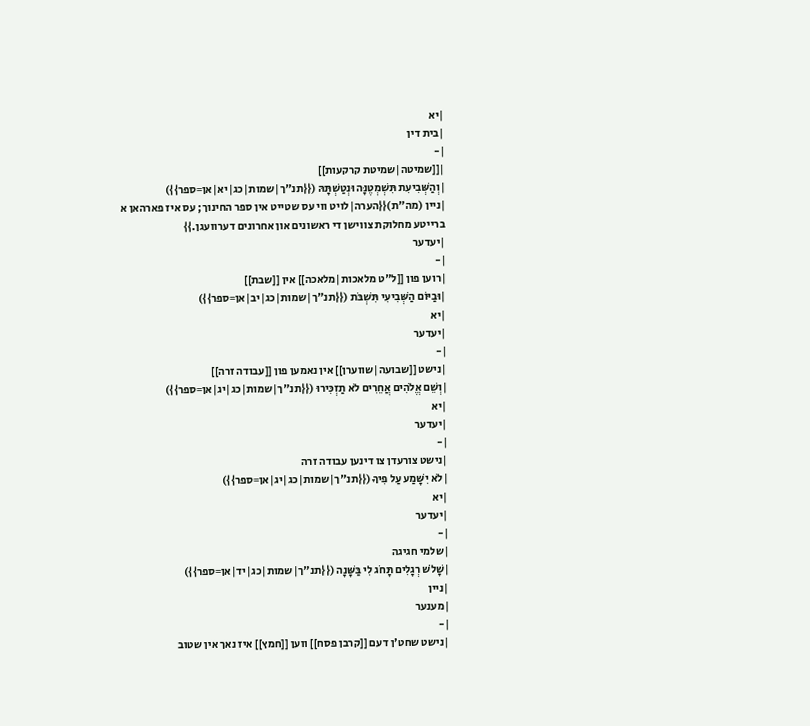|יא
|בית דין
|-
|[[שמיטה|שמיטת קרקעות]]
|וְהַשְּׁבִיעִת תִּשְׁמְטֶנָּה וּנְטַשְׁתָּהּ ({{תנ"ך|שמות|כג|יא|אן=ספר}})
|ניין (מה"ת){{הערה|לויט ווי עס שטייט אין ספר החינוך; עס איז פארהאן א ברייטע מחלוקת צווישן די ראשונים און אחרונים דערוועגן.}}
|יעדער
|-
|רוען פון [[ל"ט מלאכות|מלאכה]] אין [[שבת]]
|וּבַיּוֹם הַשְּׁבִיעִי תִּשְׁבֹּת ({{תנ"ך|שמות|כג|יב|אן=ספר}})
|יא
|יעדער
|-
|נישט [[שבועה|שווערן]] אין נאמען פון [[עבודה זרה]]
|וְשֵׁם אֱלֹהִים אֲחֵרִים לֹא תַזְכִּירוּ ({{תנ"ך|שמות|כג|יג|אן=ספר}})
|יא
|יעדער
|-
|נישט צורעדן צו דינען עבודה זרה
|לֹא יִשָּׁמַע עַל פִּיךָ ({{תנ"ך|שמות|כג|יג|אן=ספר}})
|יא
|יעדער
|-
|שלמי חגיגה
|שָׁלֹשׁ רְגָלִים תָּחֹג לִי בַּשָּׁנָה ({{תנ"ך|שמות|כג|יד|אן=ספר}})
|ניין
|מענער
|-
|נישט שחט'ן דעם [[קרבן פסח]] ווען [[חמץ]] איז נאך אין שטוב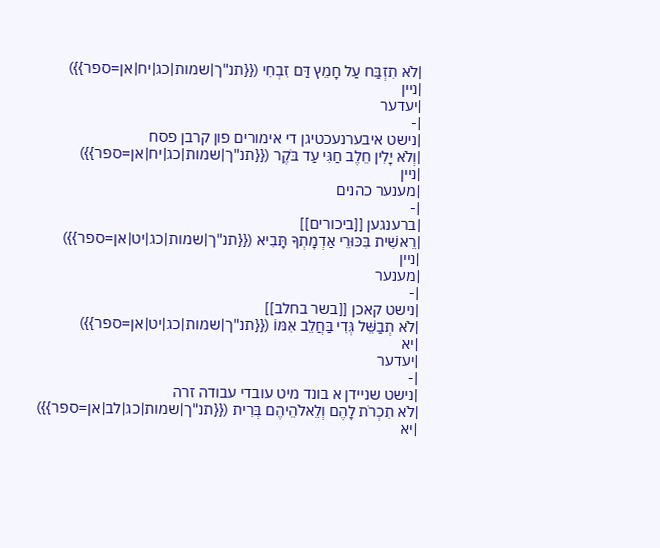|לֹא תִזְבַּח עַל חָמֵץ דַּם זִבְחִי ({{תנ"ך|שמות|כג|יח|אן=ספר}})
|ניין
|יעדער
|-
|נישט איבערנעכטיגן די אימורים פון קרבן פסח
|וְלֹא יָלִין חֵלֶב חַגִּי עַד בֹּקֶר ({{תנ"ך|שמות|כג|יח|אן=ספר}})
|ניין
|מענער כהנים
|-
|ברענגען [[ביכורים]]
|רֵאשִׁית בִּכּוּרֵי אַדְמָתְךָ תָּבִיא ({{תנ"ך|שמות|כג|יט|אן=ספר}})
|ניין
|מענער
|-
|נישט קאכן [[בשר בחלב]]
|לֹא תְבַשֵּׁל גְּדִי בַּחֲלֵב אִמּוֹ ({{תנ"ך|שמות|כג|יט|אן=ספר}})
|יא
|יעדער
|-
|נישט שניידן א בונד מיט עובדי עבודה זרה
|לֹא תִכְרֹת לָהֶם וְלֵאלֹהֵיהֶם בְּרִית ({{תנ"ך|שמות|כג|לב|אן=ספר}})
|יא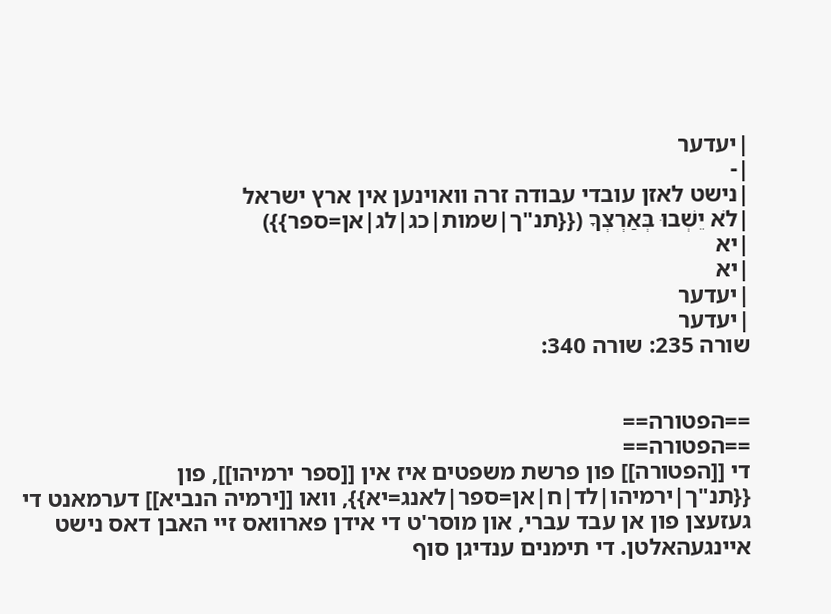|יעדער
|-
|נישט לאזן עובדי עבודה זרה וואוינען אין ארץ ישראל
|לֹא יֵשְׁבוּ בְּאַרְצְךָ ({{תנ"ך|שמות|כג|לג|אן=ספר}})
|יא
|יא
|יעדער
|יעדער
שורה 235: שורה 340:


==הפטורה==
==הפטורה==
די [[הפטורה]] פון פרשת משפטים איז אין [[ספר ירמיהו]], פון {{תנ"ך|ירמיהו|לד|ח|אן=ספר|לאנג=יא}}, וואו [[ירמיה הנביא]] דערמאנט די געזעצן פון אן עבד עברי, און מוסר'ט די אידן פארוואס זיי האבן דאס נישט איינגעהאלטן. די תימנים ענדיגן סוף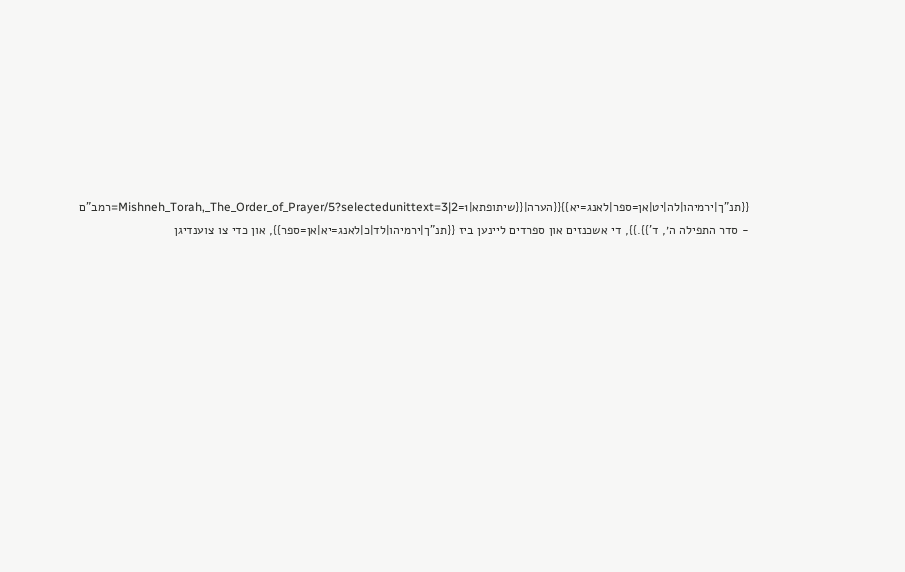{{תנ"ך|ירמיהו|לה|יט|אן=ספר|לאנג=יא}}{{הערה|{{שיתופתא|1=Mishneh_Torah,_The_Order_of_Prayer/5?selectedunittext=3|2=רמב"ם - סדר התפילה ה׳, ד'}}.}}, די אשכנזים און ספרדים ליינען ביז {{תנ"ך|ירמיהו|לד|כ|לאנג=יא|אן=ספר}}, און כדי צו צוענדיגן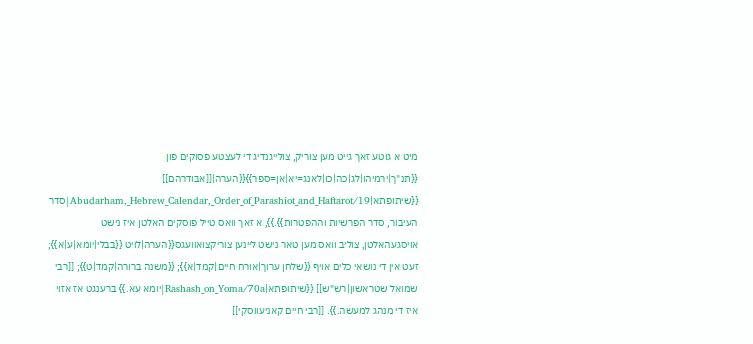מיט א גוטע זאך גייט מען צוריק, צולייגנדיג די לעצטע פסוקים פון {{תנ"ך|ירמיהו|לג|כה|כו|לאנג=יא|אן=ספר}}{{הערה|[[אבודרהם]] {{שיתופתא|Abudarham,_Hebrew_Calendar,_Order_of_Parashiot_and_Haftarot/19|סדר העיבור, סדר הפרשיות וההפטרות}}.}}, א זאך וואס טייל פוסקים האלטן איז נישט אויסגעהאלטן, צוליב וואס מען טאר נישט ליינען צוריקצואוועגס{{הערה|לויט {{בבלי|יומא|ע|א}}; זעט אין די נושאי כלים אויף {{שלחן ערוך|אורח חיים|קמד|א}}; {{משנה ברורה|קמד|ט}}; [[רבי שמואל שטראשון|רש"ש]] {{שיתופתא|Rashash_on_Yoma/70a|יומא עא.}} ברענגט אז אזוי איז די מנהג למעשה.}}. [[רבי חיים קאניעווסקי]]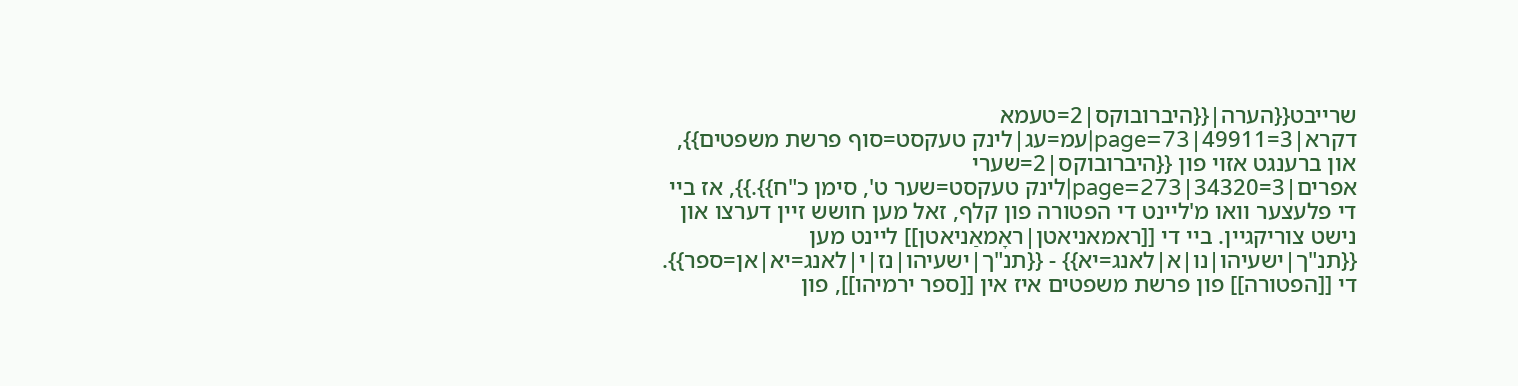שרייבט{{הערה|{{היברובוקס|2=טעמא דקרא|3=49911|page=73|עמ=עג|לינק טעקסט=סוף פרשת משפטים}}, און ברענגט אזוי פון {{היברובוקס|2=שערי אפרים|3=34320|page=273|לינק טעקסט=שער ט', סימן כ"ח}}.}}, אז ביי די פלעצער וואו מ'ליינט די הפטורה פון קלף, זאל מען חושש זיין דערצו און נישט צוריקגיין. ביי די [[ראמאניאטן|ראָמאַניאטן]] ליינט מען {{תנ"ך|ישעיהו|נו|א|לאנג=יא}} - {{תנ"ך|ישעיהו|נז|י|לאנג=יא|אן=ספר}}.
די [[הפטורה]] פון פרשת משפטים איז אין [[ספר ירמיהו]], פון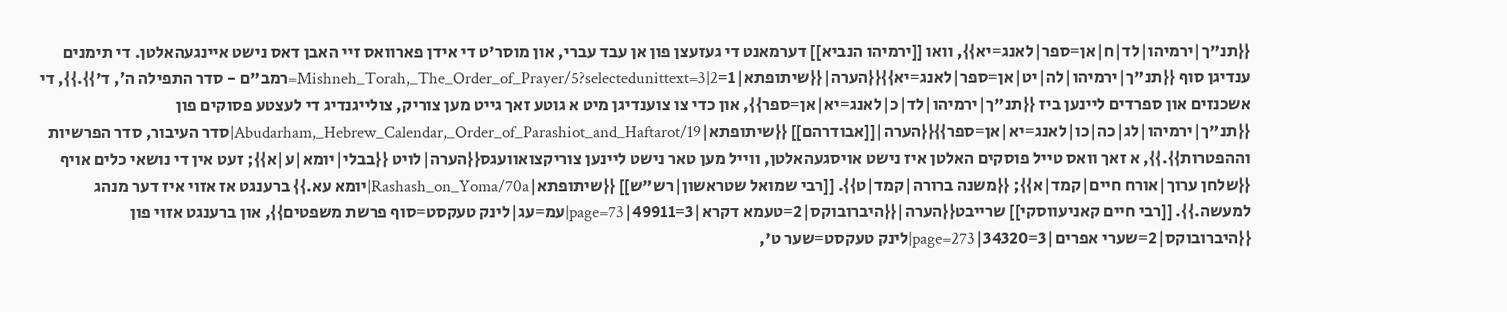{{תנ"ך|ירמיהו|לד|ח|אן=ספר|לאנג=יא}}, וואו [[ירמיהו הנביא]] דערמאנט די געזעצן פון אן עבד עברי, און מוסר'ט די אידן פארוואס זיי האבן דאס נישט איינגעהאלטן. די תימנים ענדיגן סוף {{תנ"ך|ירמיהו|לה|יט|אן=ספר|לאנג=יא}}{{הערה|{{שיתופתא|1=Mishneh_Torah,_The_Order_of_Prayer/5?selectedunittext=3|2=רמב"ם - סדר התפילה ה׳, ד'}}.}}, די אשכנזים און ספרדים ליינען ביז {{תנ"ך|ירמיהו|לד|כ|לאנג=יא|אן=ספר}}, און כדי צו צוענדיגן מיט א גוטע זאך גייט מען צוריק, צולייגנדיג די לעצטע פסוקים פון {{תנ"ך|ירמיהו|לג|כה|כו|לאנג=יא|אן=ספר}}{{הערה|[[אבודרהם]] {{שיתופתא|Abudarham,_Hebrew_Calendar,_Order_of_Parashiot_and_Haftarot/19|סדר העיבור, סדר הפרשיות וההפטרות}}.}}, א זאך וואס טייל פוסקים האלטן איז נישט אויסגעהאלטן, ווייל מען טאר נישט ליינען צוריקצואוועגס{{הערה|לויט {{בבלי|יומא|ע|א}}; זעט אין די נושאי כלים אויף {{שלחן ערוך|אורח חיים|קמד|א}}; {{משנה ברורה|קמד|ט}}. [[רבי שמואל שטראשון|רש"ש]] {{שיתופתא|Rashash_on_Yoma/70a|יומא עא.}} ברענגט אז אזוי איז דער מנהג למעשה.}}. [[רבי חיים קאניעווסקי]] שרייבט{{הערה|{{היברובוקס|2=טעמא דקרא|3=49911|page=73|עמ=עג|לינק טעקסט=סוף פרשת משפטים}}, און ברענגט אזוי פון {{היברובוקס|2=שערי אפרים|3=34320|page=273|לינק טעקסט=שער ט',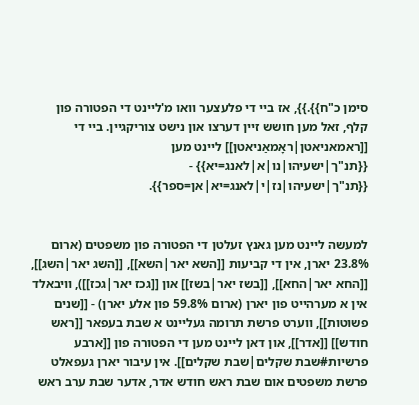סימן כ"ח}}.}}, אז ביי די פלעצער וואו מ'ליינט די הפטורה פון קלף, זאל מען חושש זיין דערצו און נישט צוריקגיין. ביי די [[ראמאניאטן|ראָמאַניאטן]] ליינט מען {{תנ"ך|ישעיהו|נו|א|לאנג=יא}} - {{תנ"ך|ישעיהו|נז|י|לאנג=יא|אן=ספר}}.


למעשה ליינט מען גאנץ זעלטן די הפטורה פון משפטים (ארום 23.8% יארן, אין די קביעות [[השא יאר|השא]], [[השג יאר|השג]], [[החא יאר|החא]], [[בשז יאר|בשז]] און [[גכז יאר|גכז]]), וויבאלד אין א מערהייט פון יארן (ארום 59.8% פון אלע יארן) - [[שנים פשוטות]], ווערט פרשת תרומה געליינט א שבת בעפאר [[ראש חודש]] [[אדר]], און דאן ליינט מען די הפטורה פון [[ארבע פרשיות#שבת שקלים|שבת שקלים]]. אין עיבור יארן געפאלט פרשת משפטים אום שבת ראש חודש אדר, אדער שבת ערב ראש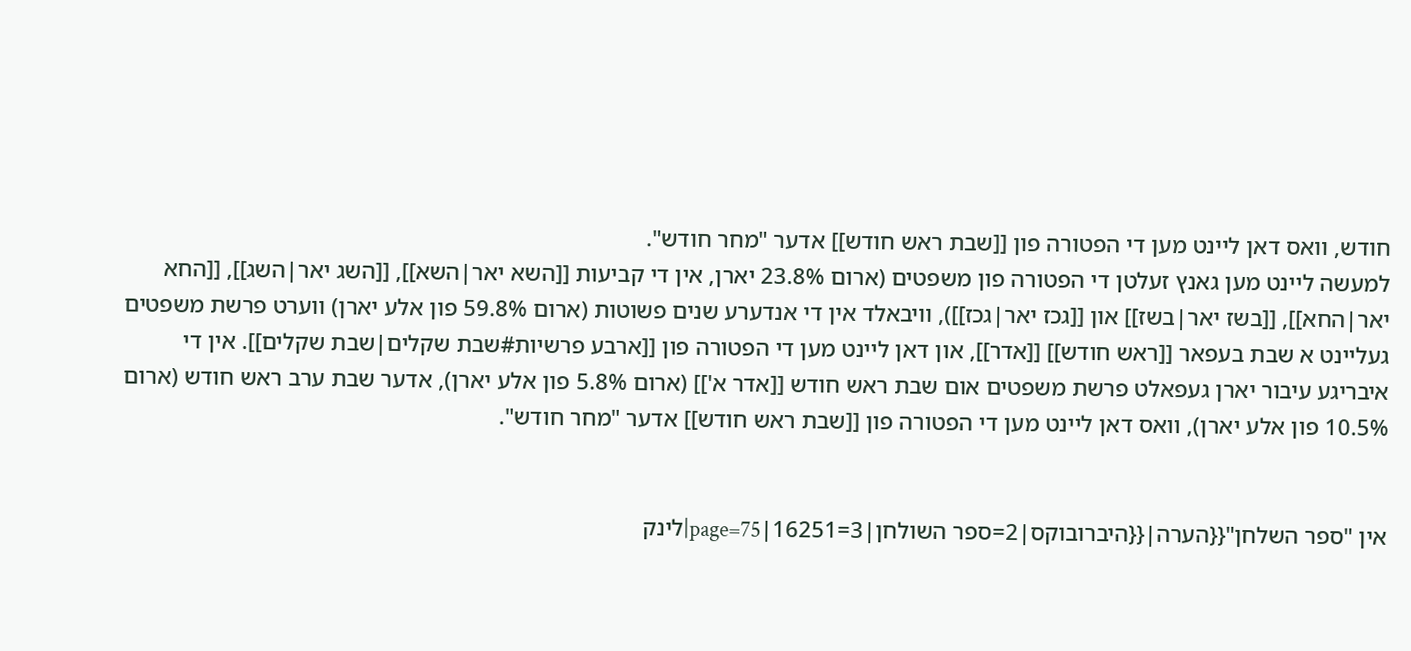חודש, וואס דאן ליינט מען די הפטורה פון [[שבת ראש חודש]] אדער "מחר חודש".
למעשה ליינט מען גאנץ זעלטן די הפטורה פון משפטים (ארום 23.8% יארן, אין די קביעות [[השא יאר|השא]], [[השג יאר|השג]], [[החא יאר|החא]], [[בשז יאר|בשז]] און [[גכז יאר|גכז]]), וויבאלד אין די אנדערע שנים פשוטות (ארום 59.8% פון אלע יארן) ווערט פרשת משפטים געליינט א שבת בעפאר [[ראש חודש]] [[אדר]], און דאן ליינט מען די הפטורה פון [[ארבע פרשיות#שבת שקלים|שבת שקלים]]. אין די איבריגע עיבור יארן געפאלט פרשת משפטים אום שבת ראש חודש [[אדר א']] (ארום 5.8% פון אלע יארן), אדער שבת ערב ראש חודש (ארום 10.5% פון אלע יארן), וואס דאן ליינט מען די הפטורה פון [[שבת ראש חודש]] אדער "מחר חודש".


אין "ספר השלחן"{{הערה|{{היברובוקס|2=ספר השולחן|3=16251|page=75|לינק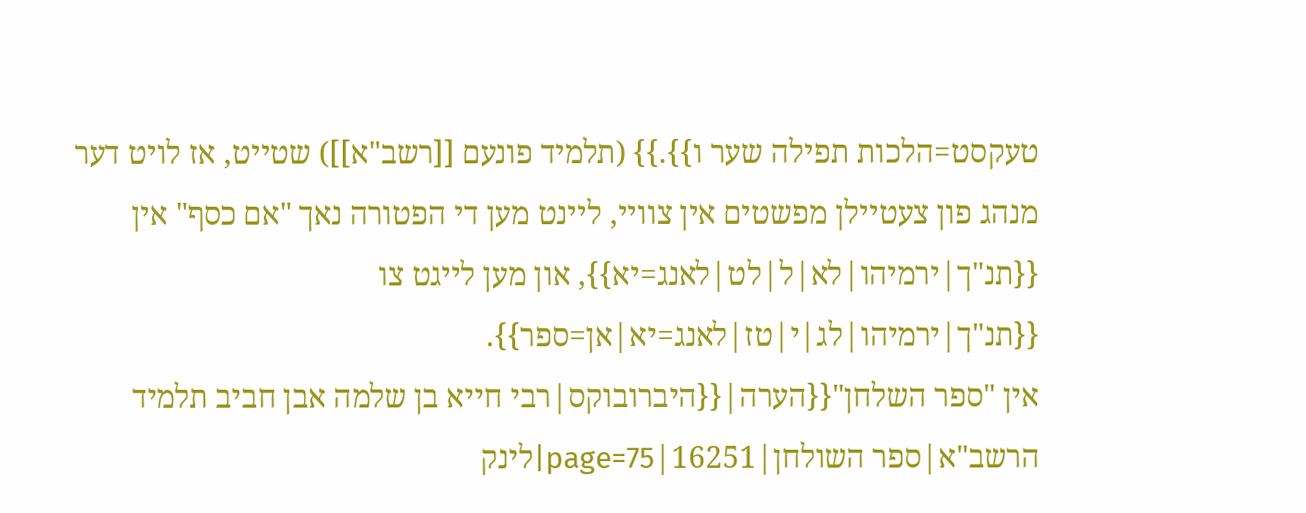טעקסט=הלכות תפילה שער ו}}.}} (תלמיד פונעם [[רשב"א]]) שטייט, אז לויט דער מנהג פון צעטיילן מפשטים אין צוויי, ליינט מען די הפטורה נאך "אם כסף" אין {{תנ"ך|ירמיהו|לא|ל|לט|לאנג=יא}}, און מען לייגט צו {{תנ"ך|ירמיהו|לג|י|טז|לאנג=יא|אן=ספר}}.
אין "ספר השלחן"{{הערה|{{היברובוקס|רבי חייא בן שלמה אבן חביב תלמיד הרשב"א|ספר השולחן|16251|page=75|לינק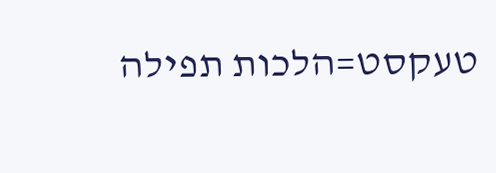טעקסט=הלכות תפילה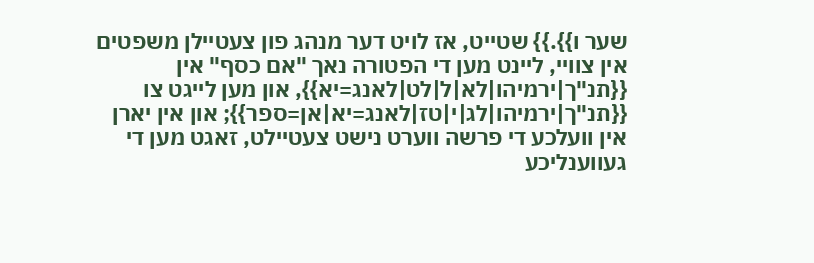שער ו}}.}} שטייט, אז לויט דער מנהג פון צעטיילן משפטים אין צוויי, ליינט מען די הפטורה נאך "אם כסף" אין {{תנ"ך|ירמיהו|לא|ל|לט|לאנג=יא}}, און מען לייגט צו {{תנ"ך|ירמיהו|לג|י|טז|לאנג=יא|אן=ספר}}; און אין יארן אין וועלכע די פרשה ווערט נישט צעטיילט, זאגט מען די געווענליכע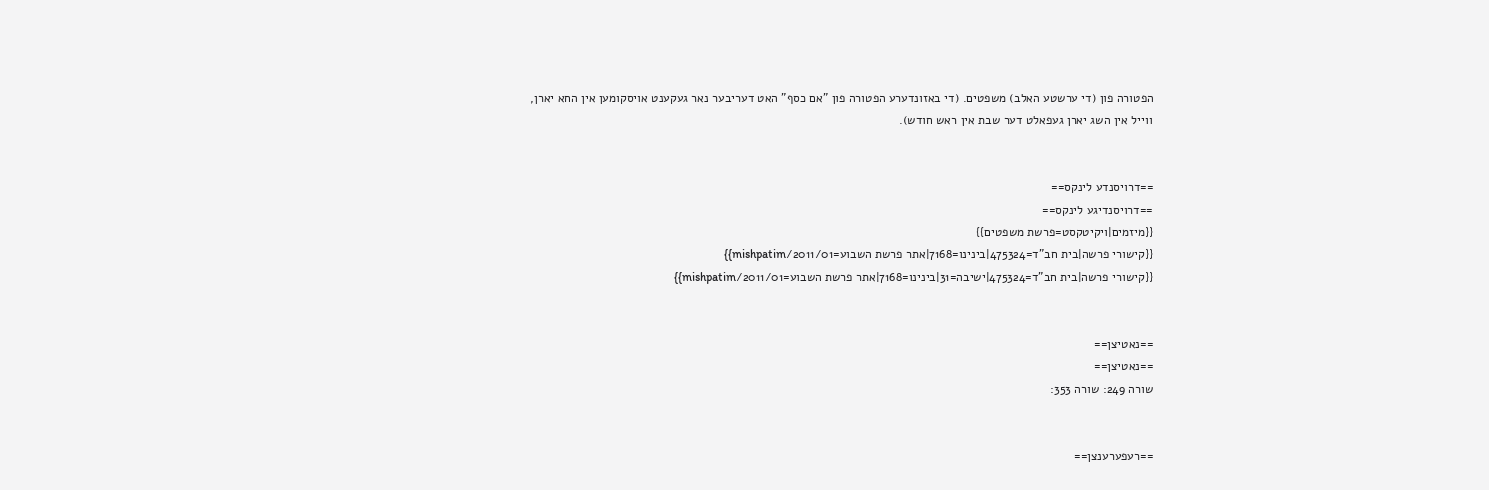הפטורה פון (די ערשטע האלב) משפטים. (די באזונדערע הפטורה פון "אם כסף" האט דעריבער נאר געקענט אויסקומען אין החא יארן, ווייל אין השג יארן געפאלט דער שבת אין ראש חודש).


==דרויסנדע לינקס==
==דרויסנדיגע לינקס==
{{מיזמים|ויקיטקסט=פרשת משפטים}}
{{קישורי פרשה|בית חב"ד=475324|בינינו=7168|אתר פרשת השבוע=2011/01/mishpatim}}
{{קישורי פרשה|בית חב"ד=475324|ישיבה=31|בינינו=7168|אתר פרשת השבוע=2011/01/mishpatim}}


==נאטיצן==
==נאטיצן==
שורה 249: שורה 353:


==רעפערענצן==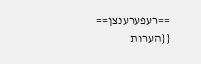==רעפערענצן==
{{הערות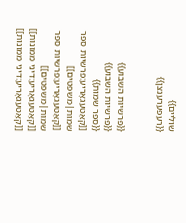שוליים}}
{{רעפערענצן}}


{{פרשיות השבוע}}
{{פרשיות השבוע}}
{{ספר שמות}}
[[קאַטעגאָריע:פרשיות ספר שמות|משפטים]]
[[קאַטעגאָריע:פרשיות ספר שמות|משפטים]]
[[קאַטעגאָריע:דיני ממונות]]
[[קאַטעגאָריע:דיני ממונות]]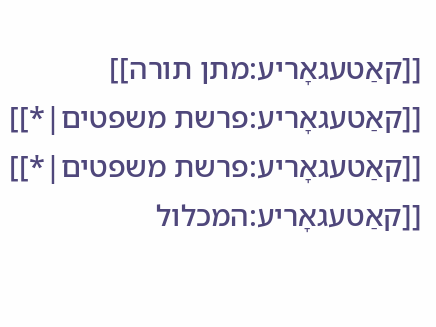[[קאַטעגאָריע:מתן תורה]]
[[קאַטעגאָריע:פרשת משפטים|*]]
[[קאַטעגאָריע:פרשת משפטים|*]]
[[קאַטעגאָריע:המכלול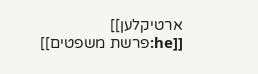ארטיקלען]]
[[he:פרשת משפטים]]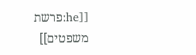[[he:פרשת משפטים]]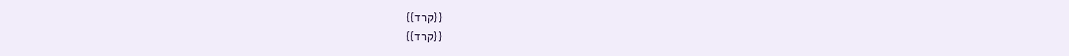{{קרד}}
{{קרד}}